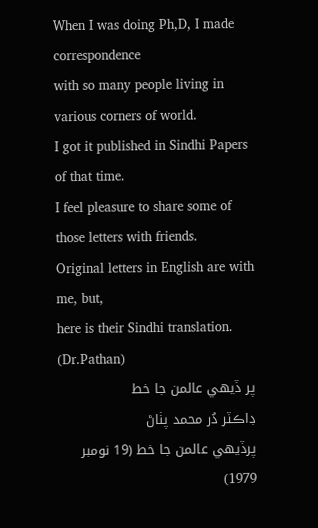When I was doing Ph,D, I made correspondence
with so many people living in various corners of world.
I got it published in Sindhi Papers of that time.
I feel pleasure to share some of those letters with friends.
Original letters in English are with me, but,
here is their Sindhi translation. (Dr.Pathan)
پر ڏيهي عالمن جا خط
ڊاڪٽر دُر محمد پٺاڻ
پرڏيهي عالمن جا خط (19 نومبر 1979)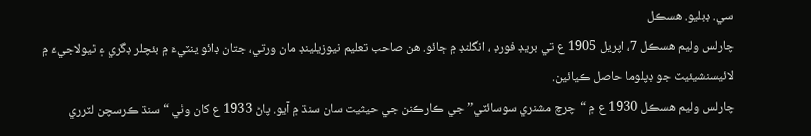سي. ڊبليو. هسڪل
چارلس وليم هسڪل 7، اپريل 1905 ع تي بريڊ فورڊ ، انگلنڊ ۾ ڄائو. هن صاحب تعليم نيوزيلينڊ مان ورتي، جتان ڊائو ينٽيءَ ۾ بئچلر ڊگري ۽ ٿيولاجيءَ ۾ لائيسنشيئيٽ جو ڊپلوما حاصل ڪيائين.
چارلس وليم هسڪل 1930 ع ۾ “چرچ مشنري سوسائٽي’’ جي ڪارڪنن جي حيثيت سان سنڌ ۾ آيو. پاڻ 1933 ع کان وٺي “سنڌ ڪرسچن لٽرري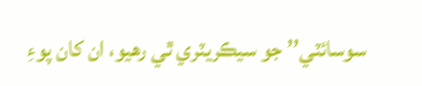سوسائٽي’’ جو سيڪريٽري ٿي رهيو، ان کان پوءِ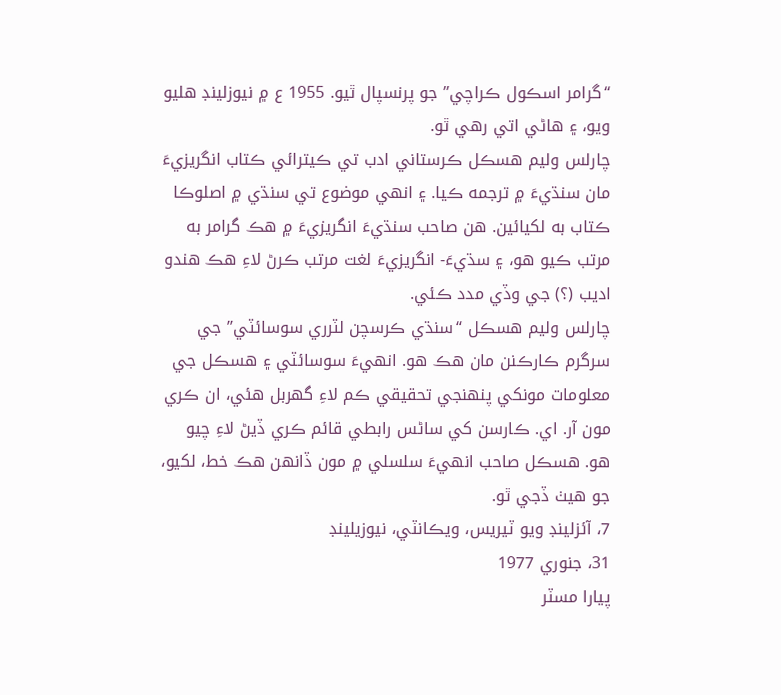“گرامر اسڪول ڪراچي’’ جو پرنسپال ٿيو. 1955 ع ۾ نيوزلينڊ هليو ويو، ۽ هاڻي اتي رهي ٿو.
چارلس وليم هسڪل ڪرستاني ادب تي ڪيترائي ڪتاب انگريزيءَ مان سنڌيءَ ۾ ترجمه ڪيا. ۽ انهي موضوع تي سنڌي ۾ اصلوڪا ڪتاب به لکيائين. هن صاحب سنڌيءَ انگريزيءَ ۾ هڪ گرامر به مرتب ڪيو هو، ۽ سڌيءَ- انگريزيءَ لغت مرتب ڪرڻ لاءِ هڪ هندو اديب (؟) جي وڏي مدد ڪئي.
چارلس وليم هسڪل “سنڌي ڪرسچن لٽرري سوسائٽي’’ جي سرگرم ڪارڪنن مان هڪ هو. انهيءَ سوسائٽي ۽ هسڪل جي معلومات مونکي پنهنجي تحقيقي ڪم لاءِ گهربل هئي، ان ڪري مون آر. اي. ڪارسن کي ساڻس رابطي قائم ڪري ڏيڻ لاءِ چيو هو. هسڪل صاحب انهيءَ سلسلي ۾ مون ڏانهن هڪ خط، لکيو، جو هيٺ ڏجي ٿو.
7، آئزلينڊ ويو ٽيريس، ويڪانٽي، نيوزيلينڊ
31، جنوري 1977
پيارا مسٽر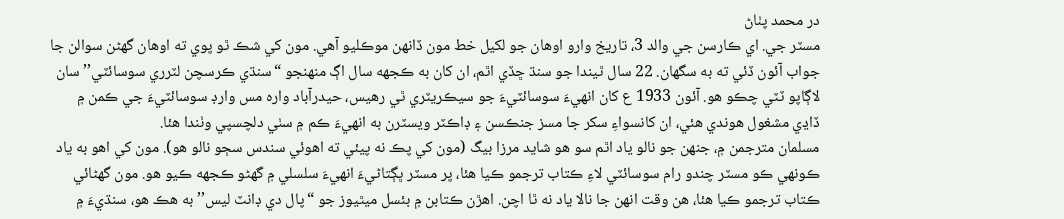در محمد پٺاڻ
مسٽر جي. اي ڪارسن جي والد 3، تاريخ وارو اوهان جو لکيل خط مون ڏانهن موڪليو آهي. مون کي شڪ ٿو پوي ته اوهان گهڻن سوالن جا جواب آئون ڏئي ته به سگهان. 22 سال ٿيندا جو سنڌ ڇڏي اٿم، ان کان به ڪجهه سال اڳ منهنجو “سنڌي ڪرسچن لٽرري سوسائٽي’’ سان لاڳاپو ٽٽي چڪو هو. آئون 1933 ع کان انهيءَ سوسائٽيءَ جو سيڪريٽري ٿي رهيس، حيدرآباد واره مس وارڊ سوسائٽيءَ جي ڪمن ۾ ڏاڍي مشغول هوندي هئي، ان کانسواءِ سکر جا مسز جنڪسن ۽ ڊاڪٽر ويسٽرن به انهيءَ ڪم ۾ سٺي دلچسپي وٺندا هئا.
مسلمان مترجمن ۾، جنهن جو نالو ياد اٿم سو هو شايد مرزا بيگ (مون کي پڪ نه پيئي ته اهوئي سندس سڄو نالو هو). مون کي اهو به ياد ڪونهي ڪو مسٽر چندو رام سوسائٽي لاءِ ڪتاب ترجمو ڪيا هئا، پر مسٽر ڀڳتاڻيءَ انهيءَ سلسلي ۾ گهڻو ڪجھه ڪيو هو. مون گهڻائي ڪتاب ترجمو ڪيا هئا، هن وقت انهن جا نالا ياد نه ٿا اچن. اهڙن ڪتابن ۾ بئسل ميٿيوز جو “پال دي ڊانٽ ليس’’ به هڪ هو، سنڌيءَ ۾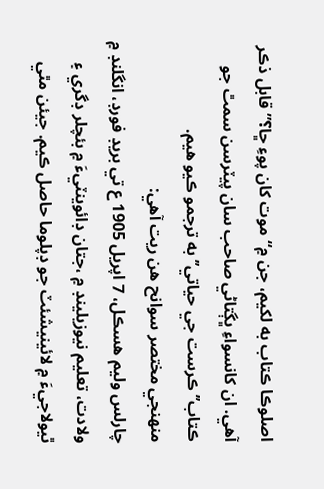اصلوڪا ڪتاب به لکيم، جن ۾“ موت کان پوءِ ڇا؟” قابل ذڪر آهي. ان کانسواءِ ڀڳتاڻي صاحب سان پيٽرسن سمٿ جو ڪتاب’’ ڪرست جي حياتي’’ به ترجمو ڪيو هيم.
منهنجي مختصر سوانح هن ريت آهي:
چارلس وليم هسڪل، 7 اپريل 1905 ع تي بريڊ فورڊ، انگلنڊ ۾ ولادت، تعليم نيوزيلينڊ ۾ ،جتان ڊائوينٽيءَ ۾ بئچلر ڊگري ۽ ٿيولاجيءَ ۾ لائينيشئٽ جو ڊپلوما حاصل ڪيم. جيئن مٿي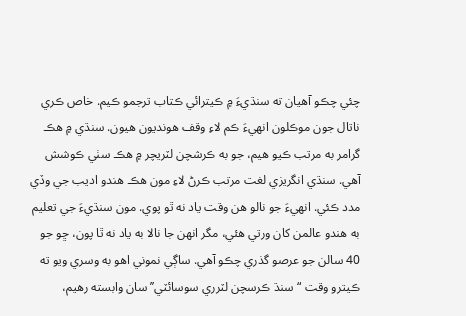چئي چڪو آهيان ته سنڌيءَ ۾ ڪيترائي ڪتاب ترجمو ڪيم. خاص ڪري ناتال جون موڪلون انهيءَ ڪم لاءِ وقف هونديون هيون. سنڌي ۾ هڪ گرامر به مرتب ڪيو هيم، جو به ڪرشچن لٽريچر ۾ هڪ سٺي ڪوشش آهي. سنڌي انگريزي لغت مرتب ڪرڻ لاءِ مون هڪ هندو اديب جي وڏي مدد ڪئي. انهيءَ جو نالو هن وقت ياد نه ٿو پوي. مون سنڌيءَ جي تعليم به هندو عالمن کان ورتي هئي، مگر انهن جا نالا به ياد نه ٿا پون، ڇو جو 40 سالن جو عرصو گذري چڪو آهي. ساڳي نموني اهو به وسري ويو ته ڪيترو وقت “سنڌ ڪرسچن لٽرري سوسائٽي’’ سان وابسته رهيم،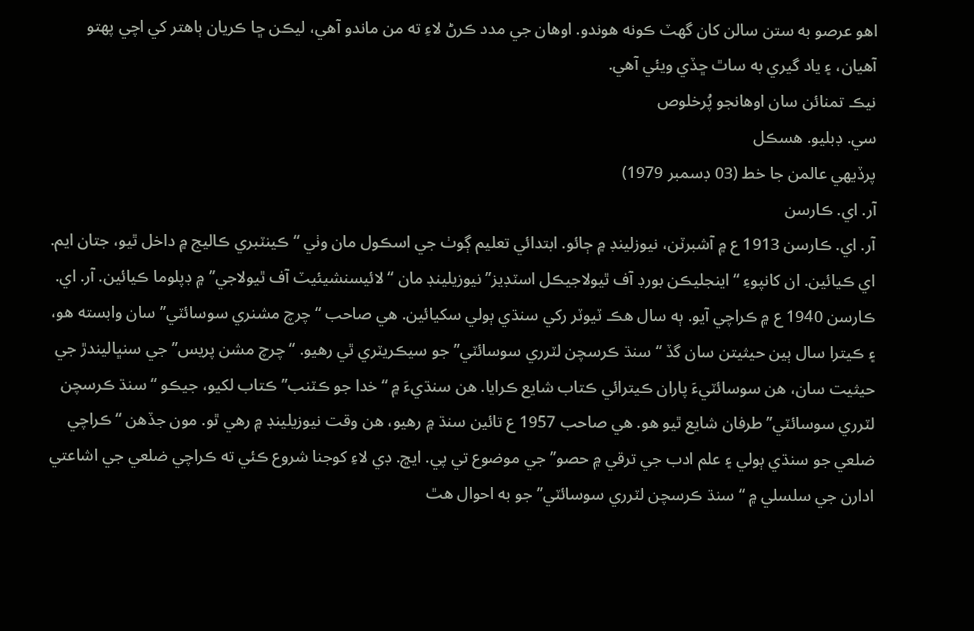اهو عرصو به ستن سالن کان گهٽ ڪونه هوندو. اوهان جي مدد ڪرڻ لاءِ ته من ماندو آهي، ليڪن ڇا ڪريان ٻاهتر کي اچي پهتو آهيان، ۽ ياد گيري به ساٿ ڇڏي ويئي آهي.
نيڪ تمنائن سان اوهانجو پُرخلوص
سي. ڊبليو. هسڪل
پرڏيهي عالمن جا خط (03 ڊسمبر 1979)
آر. اي. ڪارسن
آر. اي. ڪارسن 1913 ع ۾ آشبرٽن، نيوزلينڊ ۾ ڄائو. ابتدائي تعليم ڳوٺ جي اسڪول مان وٺي “ڪينٽبري ڪاليج ۾ داخل ٿيو، جتان ايم. اي ڪيائين. ان کانپوءِ “اينجليڪن بورڊ آف ٿيولاجيڪل اسٽڊيز’’ نيوزيلينڊ مان “لائيسنشيئيٽ آف ٿيولاجي’’ ۾ ڊپلوما ڪيائين. آر. اي. ڪارسن 1940 ع ۾ ڪراچي آيو. ٻه سال هڪ ٽيوٽر رکي سنڌي ٻولي سکيائين. هي صاحب “چرچ مشنري سوسائٽي’’ سان وابسته هو، ۽ ڪيترا سال ٻين حيثيتن سان گڏ “ سنڌ ڪرسچن لٽرري سوسائٽي’’ جو سيڪريٽري ٿي رهيو. “چرچ مشن پريس’’ جي سنڀاليندڙ جي حيثيت سان، هن سوسائٽيءَ پاران ڪيترائي ڪتاب شايع ڪرايا. هن سنڌيءَ ۾ “خدا جو ڪٽنب’’ ڪتاب لکيو، جيڪو “سنڌ ڪرسچن لٽرري سوسائٽي’’ طرفان شايع ٿيو هو. هي صاحب 1957 ع تائين سنڌ ۾ رهيو، هن وقت نيوزيلينڊ ۾ رهي ٿو. مون جڏهن “ڪراچي ضلعي جو سنڌي ٻولي ۽ علم ادب جي ترقي ۾ حصو’’ جي موضوع تي پي. ايڇ. ڊي لاءِ کوجنا شروع ڪئي ته ڪراچي ضلعي جي اشاعتي ادارن جي سلسلي ۾ “ سنڌ ڪرسچن لٽرري سوسائٽي’’ جو به احوال هٿ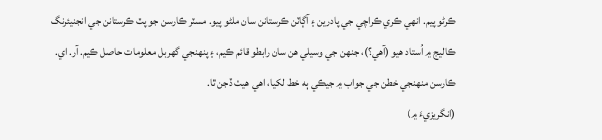ڪرڻو پيم. انهي ڪري ڪراچي جي پادرين ۽ آڳاٽن ڪرستانن سان ملڻو پيو. مسٽر ڪارسن جو پٽ ڪرستانن جي انجنيئرنگ ڪاليج ۾ اُستاد هيو (آهي؟)، جنهن جي وسيلي هن سان رابطو قائم ڪيم، ۽ پنهنجي گهربل معلومات حاصل ڪيم. آر. اي. ڪارسن منهنجي خطن جي جواب ۾ جيڪي ٻه خط لکيا، اهي هيٺ ڏجن ٿا.
(انگريزيءَ ۾)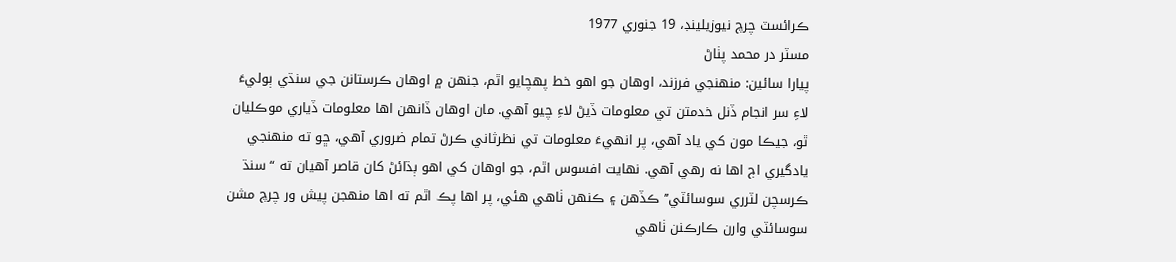ڪرائسٽ چرچ نيوزيلينڊ، 19 جنوري 1977
مسٽر در محمد پٺاڻ
پيارا سائين: منهنجي فرزند، اوهان جو اهو خط پهچايو اٿم، جنهن ۾ اوهان ڪرستانن جي سنڌي ٻوليءَ لاءِ سر انجام ڏنل خدمتن تي معلومات ڏيڻ لاءِ چيو آهي. مان اوهان ڏانهن اها معلومات ڏياري موڪليان ٿو، جيڪا مون کي ياد آهي، پر انهيءَ معلومات تي نظرثاني ڪرڻ تمام ضروري آهي، ڇو ته منهنجي يادگيري اڄ اها نه رهي آهي. نهايت افسوس اٿم، جو اوهان کي اهو ٻڌائڻ کان قاصر آهيان ته “سنڌ ڪرسچن لٽرري سوسائٽي’’ ڪڏهن ۽ ڪنهن ٺاهي هئي، پر اها پڪ اٿم ته اها منهجن پيش ور چرچ مشن سوسائٽي وارن ڪارڪنن ٺاهي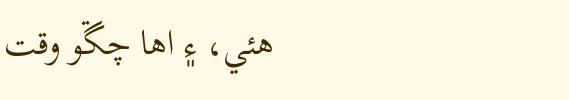هئي، ۽ اها چڱو وقت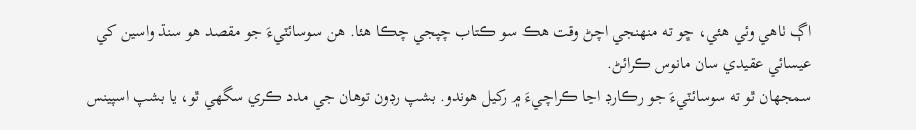اڳ ٺاهي وئي هئي، ڇو ته منهنجي اچڻ وقت هڪ سو ڪتاب چپجي چڪا هئا. هن سوسائٽيءَ جو مقصد هو سنڌ واسين کي عيسائي عقيدي سان مانوس ڪرائڻ.
سمجهان ٿو ته سوسائٽيءَ جو رڪارڊ اڃا ڪراچيءَ ۾ رکيل هوندو. بشپ رڊون توهان جي مدد ڪري سگهي ٿو، يا بشپ اسپينس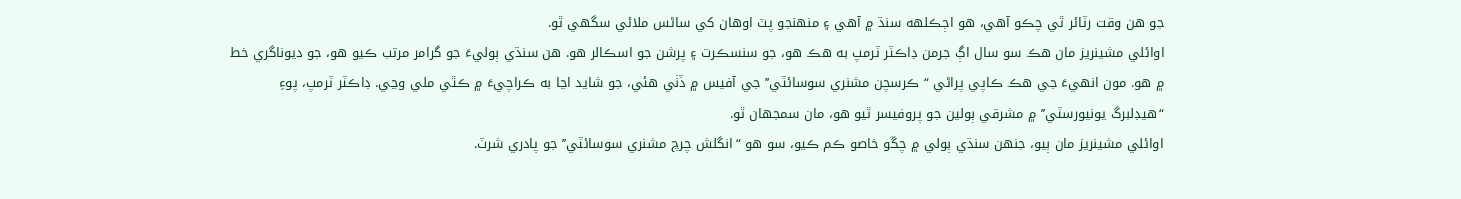جو هن وقت رٽائر ٿي چڪو آهي، هو اڄڪلهه سنڌ ۾ آهي ۽ منهنجو پٽ اوهان کي ساڻس ملائي سگهي ٿو.
اوائلي مشينريز مان هڪ سو سال اڳ جرمن ڊاڪٽر ٽرمپ به هڪ هو، جو سنسڪرت ۽ پرشن جو اسڪالر هو. هن سنڌي ٻوليءَ جو گرامر مرتب ڪيو هو، جو ديوناگري خط ۾ هو. مون انهيءَ جي هڪ ڪاپي پراڻي “ڪرسچن مشنري سوسائٽي’’ جي آفيس ۾ ڏٺي هئي، جو شايد اڃا به ڪراچيءَ ۾ ڪٿي ملي وڃي. ڊاڪٽر ٽرمپ، پوءِ “هيڊلبرگ يونيورسٽي’’ ۾ مشرقي ٻولين جو پروفيسر ٿيو هو، مان سمجهان ٿو.
اوائلي مشينريز مان ٻيو، جنهن سنڌي ٻولي ۾ چڱو خاصو ڪم ڪيو، سو هو “انگلش چرچ مشنري سوسائٽي’’ جو پادري شرٽ.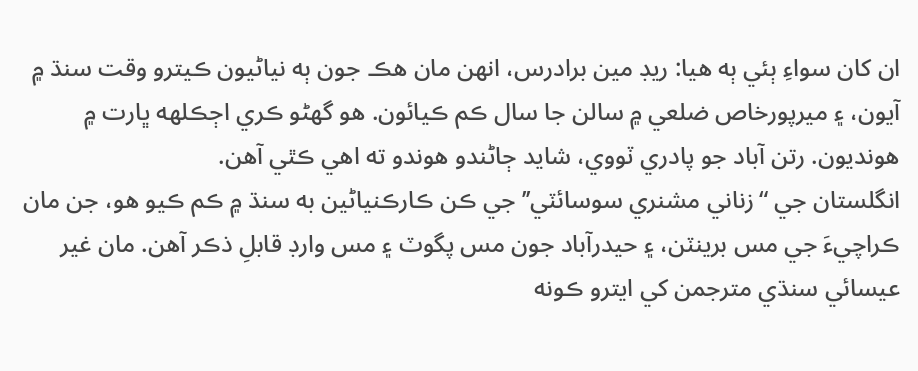ان کان سواءِ ٻئي ٻه هيا: ريڊ مين برادرس، انهن مان هڪ جون ٻه نياڻيون ڪيترو وقت سنڌ ۾ آيون، ۽ ميرپورخاص ضلعي ۾ سالن جا سال ڪم ڪيائون. هو گهڻو ڪري اڄڪلهه ڀارت ۾ هونديون. رتن آباد جو پادري ٽووي، شايد ڄاڻندو هوندو ته اهي ڪٿي آهن.
انگلستان جي “زناني مشنري سوسائٽي’’ جي ڪن ڪارڪنياڻين به سنڌ ۾ ڪم ڪيو هو، جن مان ڪراچيءَ جي مس برينٽن، ۽ حيدرآباد جون مس پگوٽ ۽ مس وارڊ قابلِ ذڪر آهن. مان غير عيسائي سنڌي مترجمن کي ايترو ڪونه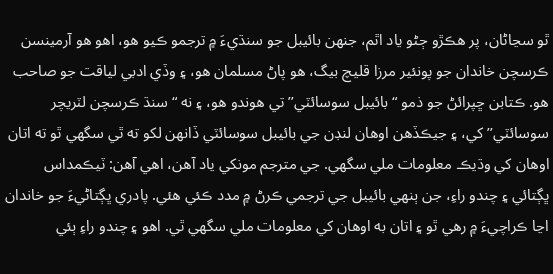ٿو سڃاڻان، پر هڪڙو ڄڻو ياد اٿم، جنهن بائيبل جو سنڌيءَ ۾ ترجمو ڪيو هو، اهو هو آرمينسن ڪرسچن خاندان جو پونئير مرزا قليچ بيگ، هو پاڻ مسلمان هو، ۽ وڏي ادبي لياقت جو صاحب هو. ڪتابن ڇپرائڻ جو ذمو “بائيبل سوسائٽي’’ تي هوندو هو، ۽ نه “ سنڌ ڪرسچن لٽريچر سوسائٽي’’ کي، ۽ جيڪڏهن اوهان لنڊن جي بائيبل سوسائٽي ڏانهن لکو ته ٿي سگهي ٿو ته اتان اوهان کي وڌيڪ معلومات ملي سگهي. جي مترجم مونکي ياد آهن، اهي آهن: ٽيڪمداس ڀڳتائي ۽ چندو راءِ، جن ٻنهي بائيبل جي ترجمي ڪرڻ ۾ مدد ڪئي هئي. پادري ڀڳتاڻيءَ جو خاندان اڃا ڪراچيءَ ۾ رهي ٿو ۽ اتان به اوهان کي معلومات ملي سگهي ٿي. اهو ۽ چندو راءِ ٻئي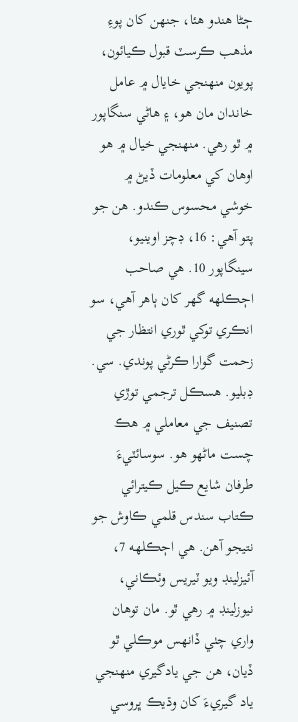ڄڻا هندو هئا، جنهن کان پوءِ مذهب ڪرسٽ قبول ڪيائون، پويون منهنجي خايال ۾ عامل خاندان مان هو، ۽ هاڻي سنگاپور ۾ ٿو رهي. منهنجي خيال ۾ هو اوهان کي معلومات ڏيڻ ۾ خوشي محسوس ڪندو. هن جو پتو آهي: 16، ڊچز اوينيو، سينگاپور 10. هي صاحب اڄڪلهه گهر کان ٻاهر آهي، سو انڪري توکي ٿوري انتظار جي زحمت گوارا ڪرڻي پوندي. سي. ڊبليو. هسڪل ترجمي توڙي تصنيف جي معاملي ۾ هڪ چست ماڻهو هو. سوسائٽيءَ طرفان شايع ڪيل ڪيترائي ڪتاب سندس قلمي ڪاوش جو نتيجو آهن. هي اڄڪلهه 7، آئيزلينڊ ويو ٽيريس وئڪاني، نيوزلينڊ ۾ رهي ٿو. مان توهان واري چٺي ڏانهس موڪلي ٿو ڏيان، هن جي يادگيري منهنجي ياد گيريءَ کان وڌيڪ ڀروسي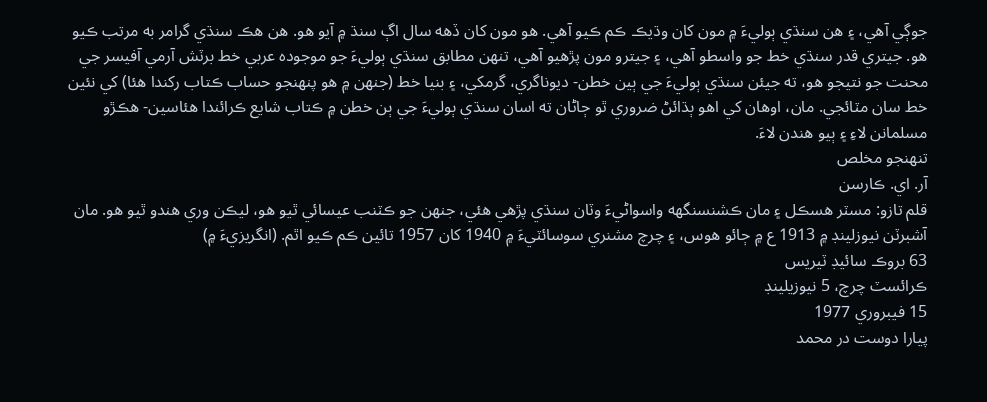جوڳي آهي، ۽ هن سنڌي ٻوليءَ ۾ مون کان وڌيڪ ڪم ڪيو آهي. هو مون کان ڏهه سال اڳ سنڌ ۾ آيو هو. هن هڪ سنڌي گرامر به مرتب ڪيو هو. جيتري قدر سنڌي خط جو واسطو آهي، ۽ جيترو مون پڙهيو آهي، تنهن مطابق سنڌي ٻوليءَ جو موجوده عربي خط برٽش آرمي آفيسر جي محنت جو نتيجو هو، ته جيئن سنڌي ٻوليءَ جي ٻين خطن- ديوناگري، گرمکي، ۽ بنيا خط (جنهن ۾ هو پنهنجو حساب ڪتاب رکندا هئا) کي نئين خط سان مٽائجي. مان، اوهان کي اهو ٻڌائڻ ضروري ٿو ڄاڻان ته اسان سنڌي ٻوليءَ جي ٻن خطن ۾ ڪتاب شايع ڪرائندا هئاسين- هڪڙو مسلمانن لاءِ ۽ ٻيو هندن لاءَ.
تنهنجو مخلص
آر. اي. ڪارسن
قلم تازو: مسٽر هسڪل ۽ مان ڪشنسنگهه واسواڻيءَ وٽان سنڌي پڙهي هئي، جنهن جو ڪٽنب عيسائي ٿيو هو، ليڪن وري هندو ٿيو هو. مان آشبرٽن نيوزلينڊ ۾ 1913 ع ۾ ڄائو هوس، ۽ چرچ مشنري سوسائٽيءَ ۾ 1940 کان 1957 تائين ڪم ڪيو اٿم. (انگريزيءَ ۾)
63 بروڪ سائيڊ ٽيريس
ڪرائسٽ چرچ، 5 نيوزيلينڊ
15 فيبروري 1977
پيارا دوست در محمد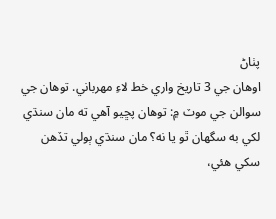پٺاڻ
اوهان جي 3 تاريخ واري خط لاءِ مهرباني. توهان جي سوالن جي موٽ ۾: توهان پڇيو آهي ته مان سنڌي لکي به سگهان ٿو يا نه؟ مان سنڌي ٻولي تڏهن سکي هئي،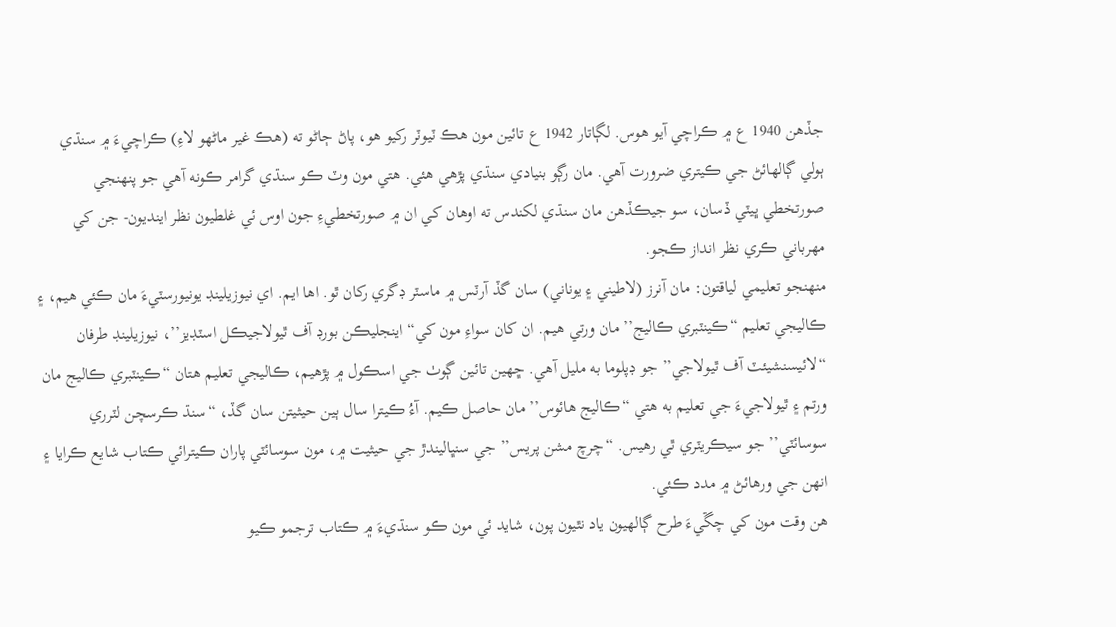جڏهن 1940 ع ۾ ڪراچي آيو هوس. لڳاتار 1942 ع تائين مون هڪ ٽيوٽر رکيو هو، پاڻ ڄاڻو ته (هڪ غير ماڻهو لاءِ) ڪراچيءَ ۾ سنڌي ٻولي ڳالهائڻ جي ڪيتري ضرورت آهي. مان رڳو بنيادي سنڌي پڙهي هئي. هتي مون وٽ ڪو سنڌي گرامر ڪونه آهي جو پنهنجي صورتخطي ڀيٽي ڏسان، سو جيڪڏهن مان سنڌي لکندس ته اوهان کي ان ۾ صورتخطيءِ جون اوس ئي غلطيون نظر اينديون- جن کي مهرباني ڪري نظر انداز ڪجو.
منهنجو تعليمي لياقتون: مان آنرز (لاطيني ۽ يوناني) سان گڏ آرٽس ۾ ماسٽر ڊگري رکان ٿو. اها ايم. اي نيوزيلينڊ يونيورسٽيءَ مان ڪئي هيم، ۽ ڪاليجي تعليم “ڪينٽبري ڪاليج’’ مان ورتي هيم. ان کان سواءِ مون کي“ اينجليڪن بورڊ آف ٿيولاجيڪل اسٽڊيز’’، نيوزيلينڊ طرفان “لائيسنشيئٽ آف ٿيولاجي’’ جو ڊپلوما به مليل آهي. ڇهين تائين ڳوٺ جي اسڪول ۾ پڙهيم، ڪاليجي تعليم هتان “ڪينٽبري ڪاليج مان ورتم ۽ ٿيولاجيءَ جي تعليم به هتي “ڪاليج هائوس’’ مان حاصل ڪيم. آءُ ڪيترا سال ٻين حيثيتن سان گڏ، “سنڌ ڪرسچن لٽرري سوسائٽي’’ جو سيڪريٽري ٿي رهيس. “چرچ مشن پريس’’ جي سنڀاليندڙ جي حيثيت ۾، مون سوسائٽي پاران ڪيترائي ڪتاب شايع ڪرايا ۽ انهن جي ورهائڻ ۾ مدد ڪئي.
هن وقت مون کي چڱيءَ طرح ڳالهيون ياد نٿيون پون، شايد ئي مون ڪو سنڌيءَ ۾ ڪتاب ترجمو ڪيو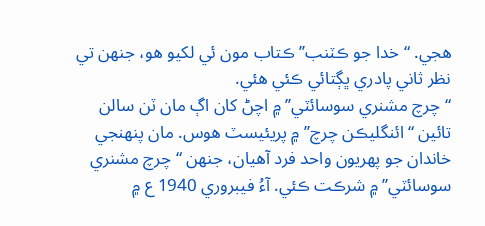هجي. “خدا جو ڪٽنب’’ ڪتاب مون ئي لکيو هو، جنهن تي نظر ثاني پادري ڀڳتائي ڪئي هئي.
“چرچ مشنري سوسائٽي’’ ۾ اچڻ کان اڳ مان ٽن سالن تائين “ائنگليڪن چرچ’’ ۾ پريئيسٽ هوس. مان پنهنجي خاندان جو پهريون واحد فرد آهيان، جنهن “ چرچ مشنري سوسائٽي’’ ۾ شرڪت ڪئي. آءُ فيبروري 1940 ع ۾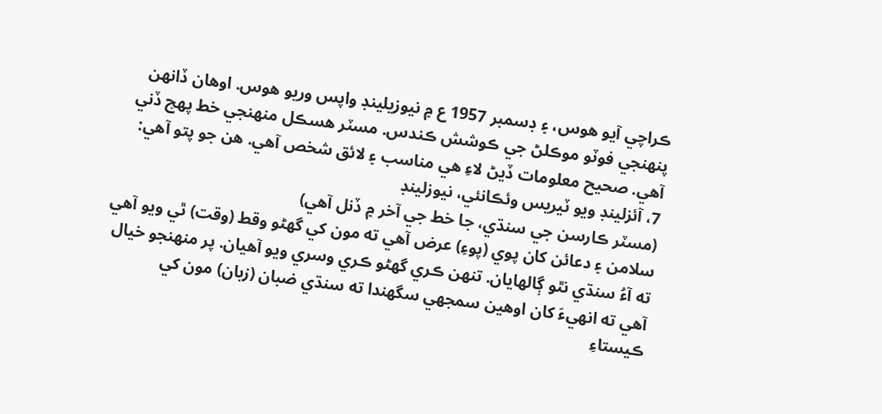ڪراچي آيو هوس، ۽ ڊسمبر 1957 ع ۾ نيوزيلينڊ واپس وريو هوس. اوهان ڏانهن پنهنجي فوٽو موڪلڻ جي ڪوشش ڪندس. مسٽر هسڪل منهنجي خط پهچ ڏني آهي. صحيح معلومات ڏيڻ لاءِ هي مناسب ۽ لائق شخص آهي. هن جو پتو آهي:
7، آئزلينڊ ويو ٽيريس وئڪانئي، نيوزلينڊ
(مسٽر ڪارسن جي سنڌي، جا خط جي آخر ۾ ڏنل آهي)
سلامن ۽ دعائن کان پوي (پوءِ) عرض آهي ته مون کي گهڻو وقط (وقت) ٿي ويو آهي ته آءُ سنڌي نٿو ڳالهايان. تنهن ڪري گهڻو ڪري وسري ويو آهيان. پر منهنجو خيال آهي ته انهيءَ کان اوهين سمجهي سگهندا ته سنڌي ضبان (زبان) مون کي ڪيستاءِ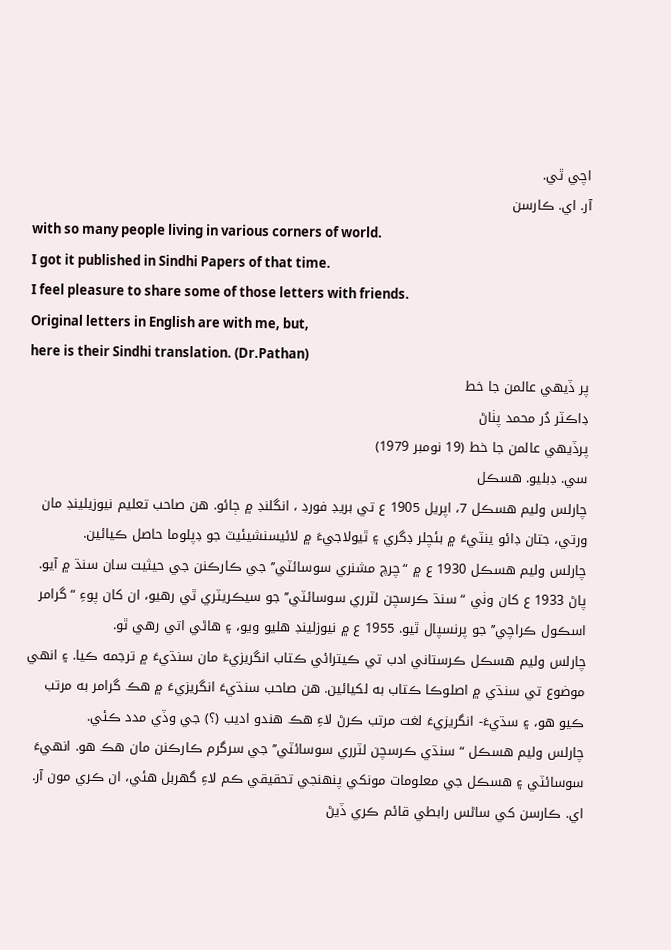اچي ٿي.
آر. اي. ڪارسن
with so many people living in various corners of world.
I got it published in Sindhi Papers of that time.
I feel pleasure to share some of those letters with friends.
Original letters in English are with me, but,
here is their Sindhi translation. (Dr.Pathan)
پر ڏيهي عالمن جا خط
ڊاڪٽر دُر محمد پٺاڻ
پرڏيهي عالمن جا خط (19 نومبر 1979)
سي. ڊبليو. هسڪل
چارلس وليم هسڪل 7، اپريل 1905 ع تي بريڊ فورڊ ، انگلنڊ ۾ ڄائو. هن صاحب تعليم نيوزيلينڊ مان ورتي، جتان ڊائو ينٽيءَ ۾ بئچلر ڊگري ۽ ٿيولاجيءَ ۾ لائيسنشيئيٽ جو ڊپلوما حاصل ڪيائين.
چارلس وليم هسڪل 1930 ع ۾ “چرچ مشنري سوسائٽي’’ جي ڪارڪنن جي حيثيت سان سنڌ ۾ آيو. پاڻ 1933 ع کان وٺي “سنڌ ڪرسچن لٽرري سوسائٽي’’ جو سيڪريٽري ٿي رهيو، ان کان پوءِ “گرامر اسڪول ڪراچي’’ جو پرنسپال ٿيو. 1955 ع ۾ نيوزلينڊ هليو ويو، ۽ هاڻي اتي رهي ٿو.
چارلس وليم هسڪل ڪرستاني ادب تي ڪيترائي ڪتاب انگريزيءَ مان سنڌيءَ ۾ ترجمه ڪيا. ۽ انهي موضوع تي سنڌي ۾ اصلوڪا ڪتاب به لکيائين. هن صاحب سنڌيءَ انگريزيءَ ۾ هڪ گرامر به مرتب ڪيو هو، ۽ سڌيءَ- انگريزيءَ لغت مرتب ڪرڻ لاءِ هڪ هندو اديب (؟) جي وڏي مدد ڪئي.
چارلس وليم هسڪل “سنڌي ڪرسچن لٽرري سوسائٽي’’ جي سرگرم ڪارڪنن مان هڪ هو. انهيءَ سوسائٽي ۽ هسڪل جي معلومات مونکي پنهنجي تحقيقي ڪم لاءِ گهربل هئي، ان ڪري مون آر. اي. ڪارسن کي ساڻس رابطي قائم ڪري ڏيڻ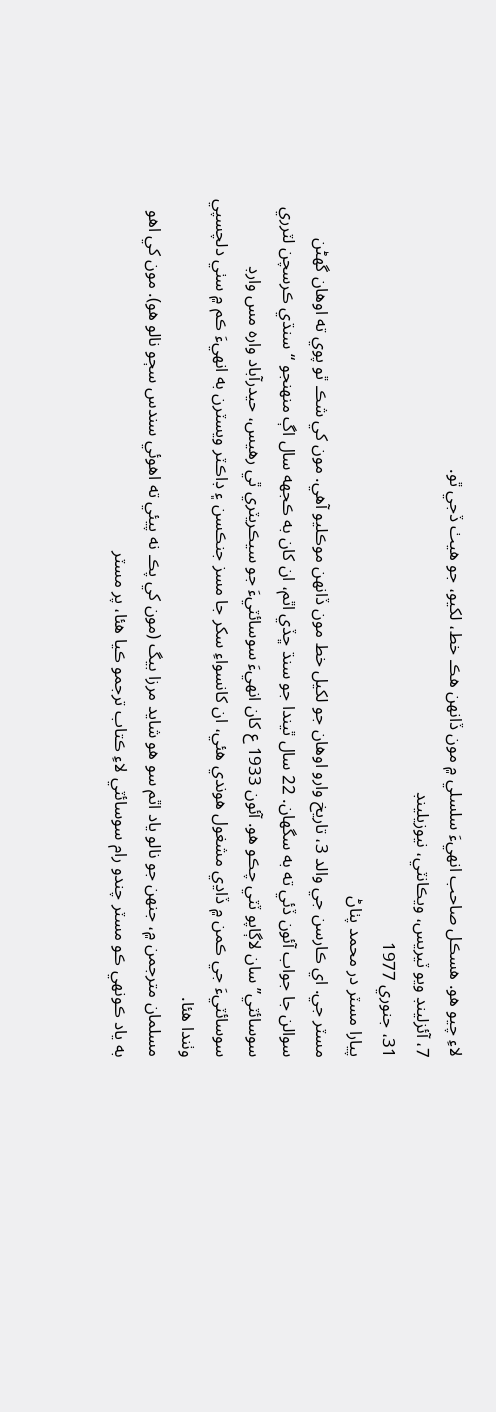لاءِ چيو هو. هسڪل صاحب انهيءَ سلسلي ۾ مون ڏانهن هڪ خط، لکيو، جو هيٺ ڏجي ٿو.
7، آئزلينڊ ويو ٽيريس، ويڪانٽي، نيوزيلينڊ
31، جنوري 1977
پيارا مسٽر در محمد پٺاڻ
مسٽر جي. اي ڪارسن جي والد 3، تاريخ وارو اوهان جو لکيل خط مون ڏانهن موڪليو آهي. مون کي شڪ ٿو پوي ته اوهان گهڻن سوالن جا جواب آئون ڏئي ته به سگهان. 22 سال ٿيندا جو سنڌ ڇڏي اٿم، ان کان به ڪجهه سال اڳ منهنجو “سنڌي ڪرسچن لٽرري سوسائٽي’’ سان لاڳاپو ٽٽي چڪو هو. آئون 1933 ع کان انهيءَ سوسائٽيءَ جو سيڪريٽري ٿي رهيس، حيدرآباد واره مس وارڊ سوسائٽيءَ جي ڪمن ۾ ڏاڍي مشغول هوندي هئي، ان کانسواءِ سکر جا مسز جنڪسن ۽ ڊاڪٽر ويسٽرن به انهيءَ ڪم ۾ سٺي دلچسپي وٺندا هئا.
مسلمان مترجمن ۾، جنهن جو نالو ياد اٿم سو هو شايد مرزا بيگ (مون کي پڪ نه پيئي ته اهوئي سندس سڄو نالو هو). مون کي اهو به ياد ڪونهي ڪو مسٽر چندو رام سوسائٽي لاءِ ڪتاب ترجمو ڪيا هئا، پر مسٽر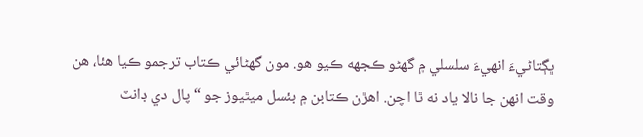ڀڳتاڻيءَ انهيءَ سلسلي ۾ گهڻو ڪجھه ڪيو هو. مون گهڻائي ڪتاب ترجمو ڪيا هئا، هن وقت انهن جا نالا ياد نه ٿا اچن. اهڙن ڪتابن ۾ بئسل ميٿيوز جو “پال دي ڊانٽ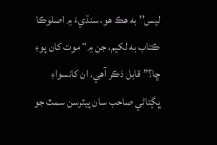ليس’’ به هڪ هو، سنڌيءَ ۾ اصلوڪا ڪتاب به لکيم، جن ۾“ موت کان پوءِ ڇا؟” قابل ذڪر آهي. ان کانسواءِ ڀڳتاڻي صاحب سان پيٽرسن سمٿ جو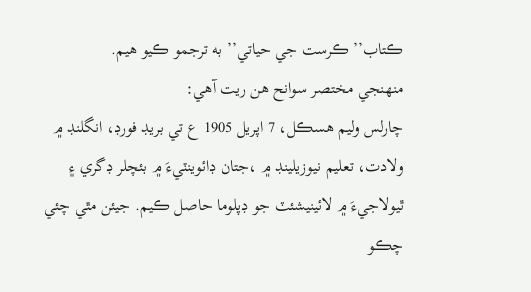ڪتاب’’ ڪرست جي حياتي’’ به ترجمو ڪيو هيم.
منهنجي مختصر سوانح هن ريت آهي:
چارلس وليم هسڪل، 7 اپريل 1905 ع تي بريڊ فورڊ، انگلنڊ ۾ ولادت، تعليم نيوزيلينڊ ۾ ،جتان ڊائوينٽيءَ ۾ بئچلر ڊگري ۽ ٿيولاجيءَ ۾ لائينيشئٽ جو ڊپلوما حاصل ڪيم. جيئن مٿي چئي چڪو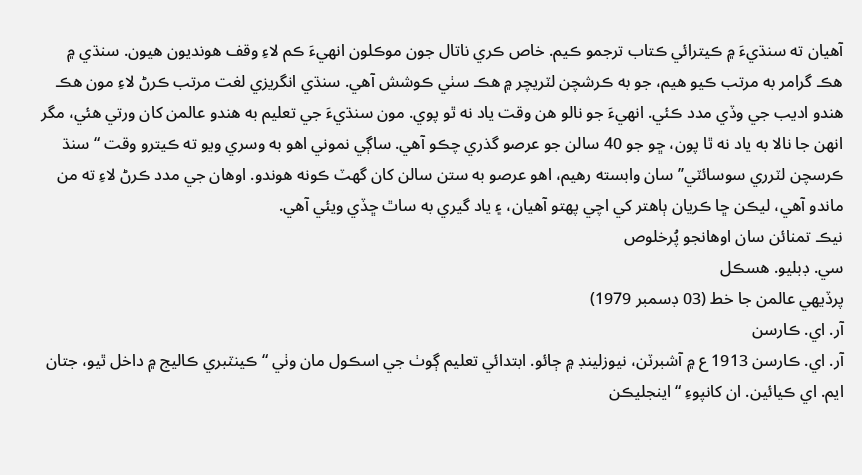آهيان ته سنڌيءَ ۾ ڪيترائي ڪتاب ترجمو ڪيم. خاص ڪري ناتال جون موڪلون انهيءَ ڪم لاءِ وقف هونديون هيون. سنڌي ۾ هڪ گرامر به مرتب ڪيو هيم، جو به ڪرشچن لٽريچر ۾ هڪ سٺي ڪوشش آهي. سنڌي انگريزي لغت مرتب ڪرڻ لاءِ مون هڪ هندو اديب جي وڏي مدد ڪئي. انهيءَ جو نالو هن وقت ياد نه ٿو پوي. مون سنڌيءَ جي تعليم به هندو عالمن کان ورتي هئي، مگر انهن جا نالا به ياد نه ٿا پون، ڇو جو 40 سالن جو عرصو گذري چڪو آهي. ساڳي نموني اهو به وسري ويو ته ڪيترو وقت “سنڌ ڪرسچن لٽرري سوسائٽي’’ سان وابسته رهيم، اهو عرصو به ستن سالن کان گهٽ ڪونه هوندو. اوهان جي مدد ڪرڻ لاءِ ته من ماندو آهي، ليڪن ڇا ڪريان ٻاهتر کي اچي پهتو آهيان، ۽ ياد گيري به ساٿ ڇڏي ويئي آهي.
نيڪ تمنائن سان اوهانجو پُرخلوص
سي. ڊبليو. هسڪل
پرڏيهي عالمن جا خط (03 ڊسمبر 1979)
آر. اي. ڪارسن
آر. اي. ڪارسن 1913 ع ۾ آشبرٽن، نيوزلينڊ ۾ ڄائو. ابتدائي تعليم ڳوٺ جي اسڪول مان وٺي “ڪينٽبري ڪاليج ۾ داخل ٿيو، جتان ايم. اي ڪيائين. ان کانپوءِ “اينجليڪن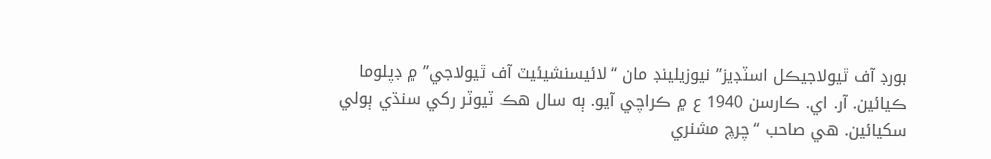بورڊ آف ٿيولاجيڪل اسٽڊيز’’ نيوزيلينڊ مان “لائيسنشيئيٽ آف ٿيولاجي’’ ۾ ڊپلوما ڪيائين. آر. اي. ڪارسن 1940 ع ۾ ڪراچي آيو. ٻه سال هڪ ٽيوٽر رکي سنڌي ٻولي سکيائين. هي صاحب “چرچ مشنري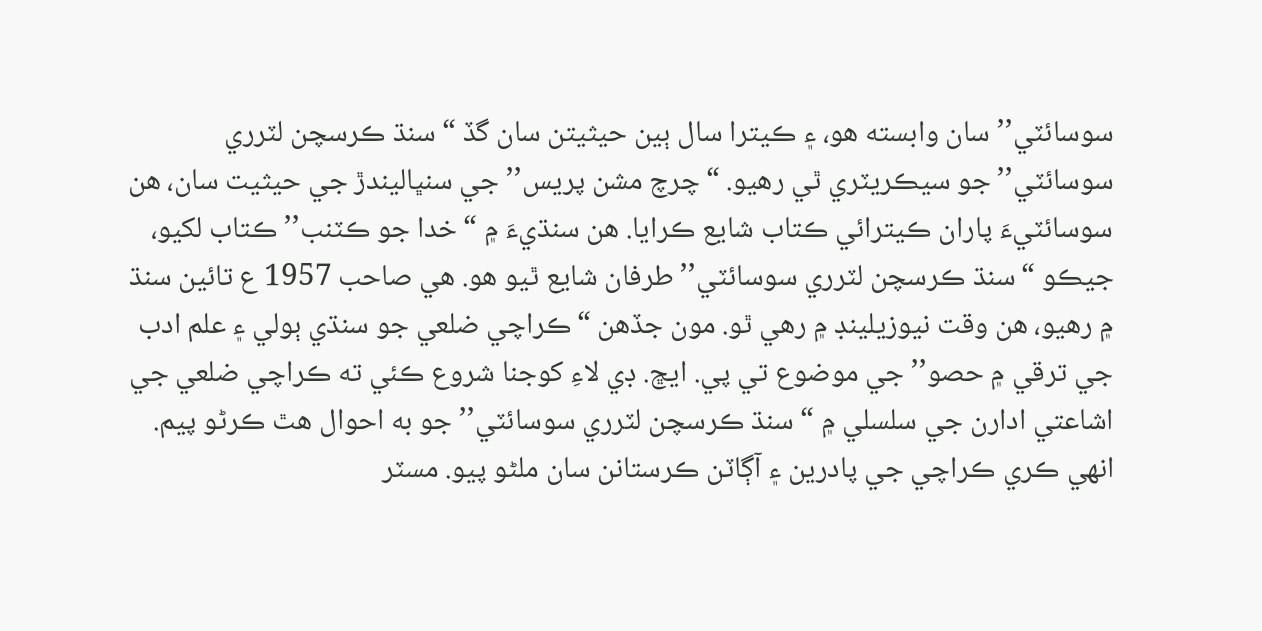سوسائٽي’’ سان وابسته هو، ۽ ڪيترا سال ٻين حيثيتن سان گڏ “ سنڌ ڪرسچن لٽرري سوسائٽي’’ جو سيڪريٽري ٿي رهيو. “چرچ مشن پريس’’ جي سنڀاليندڙ جي حيثيت سان، هن سوسائٽيءَ پاران ڪيترائي ڪتاب شايع ڪرايا. هن سنڌيءَ ۾ “خدا جو ڪٽنب’’ ڪتاب لکيو، جيڪو “سنڌ ڪرسچن لٽرري سوسائٽي’’ طرفان شايع ٿيو هو. هي صاحب 1957 ع تائين سنڌ ۾ رهيو، هن وقت نيوزيلينڊ ۾ رهي ٿو. مون جڏهن “ڪراچي ضلعي جو سنڌي ٻولي ۽ علم ادب جي ترقي ۾ حصو’’ جي موضوع تي پي. ايڇ. ڊي لاءِ کوجنا شروع ڪئي ته ڪراچي ضلعي جي اشاعتي ادارن جي سلسلي ۾ “ سنڌ ڪرسچن لٽرري سوسائٽي’’ جو به احوال هٿ ڪرڻو پيم. انهي ڪري ڪراچي جي پادرين ۽ آڳاٽن ڪرستانن سان ملڻو پيو. مسٽر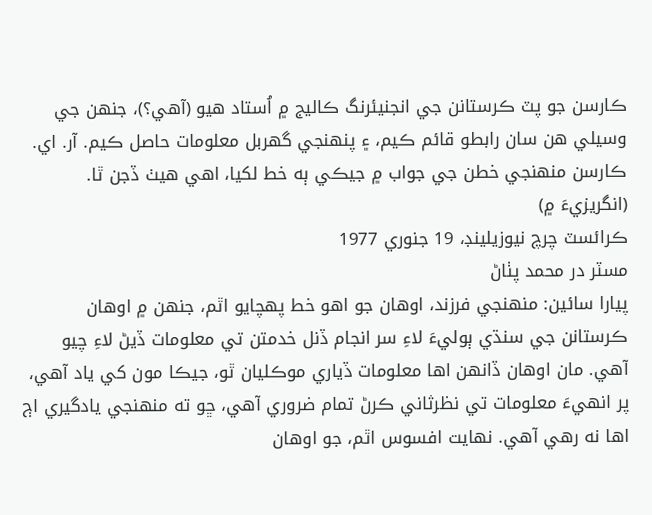ڪارسن جو پٽ ڪرستانن جي انجنيئرنگ ڪاليج ۾ اُستاد هيو (آهي؟)، جنهن جي وسيلي هن سان رابطو قائم ڪيم، ۽ پنهنجي گهربل معلومات حاصل ڪيم. آر. اي. ڪارسن منهنجي خطن جي جواب ۾ جيڪي ٻه خط لکيا، اهي هيٺ ڏجن ٿا.
(انگريزيءَ ۾)
ڪرائسٽ چرچ نيوزيلينڊ، 19 جنوري 1977
مسٽر در محمد پٺاڻ
پيارا سائين: منهنجي فرزند، اوهان جو اهو خط پهچايو اٿم، جنهن ۾ اوهان ڪرستانن جي سنڌي ٻوليءَ لاءِ سر انجام ڏنل خدمتن تي معلومات ڏيڻ لاءِ چيو آهي. مان اوهان ڏانهن اها معلومات ڏياري موڪليان ٿو، جيڪا مون کي ياد آهي، پر انهيءَ معلومات تي نظرثاني ڪرڻ تمام ضروري آهي، ڇو ته منهنجي يادگيري اڄ اها نه رهي آهي. نهايت افسوس اٿم، جو اوهان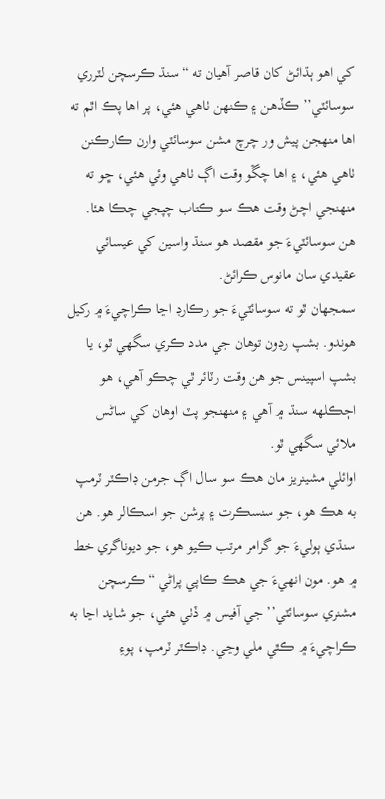کي اهو ٻڌائڻ کان قاصر آهيان ته “سنڌ ڪرسچن لٽرري سوسائٽي’’ ڪڏهن ۽ ڪنهن ٺاهي هئي، پر اها پڪ اٿم ته اها منهجن پيش ور چرچ مشن سوسائٽي وارن ڪارڪنن ٺاهي هئي، ۽ اها چڱو وقت اڳ ٺاهي وئي هئي، ڇو ته منهنجي اچڻ وقت هڪ سو ڪتاب چپجي چڪا هئا. هن سوسائٽيءَ جو مقصد هو سنڌ واسين کي عيسائي عقيدي سان مانوس ڪرائڻ.
سمجهان ٿو ته سوسائٽيءَ جو رڪارڊ اڃا ڪراچيءَ ۾ رکيل هوندو. بشپ رڊون توهان جي مدد ڪري سگهي ٿو، يا بشپ اسپينس جو هن وقت رٽائر ٿي چڪو آهي، هو اڄڪلهه سنڌ ۾ آهي ۽ منهنجو پٽ اوهان کي ساڻس ملائي سگهي ٿو.
اوائلي مشينريز مان هڪ سو سال اڳ جرمن ڊاڪٽر ٽرمپ به هڪ هو، جو سنسڪرت ۽ پرشن جو اسڪالر هو. هن سنڌي ٻوليءَ جو گرامر مرتب ڪيو هو، جو ديوناگري خط ۾ هو. مون انهيءَ جي هڪ ڪاپي پراڻي “ڪرسچن مشنري سوسائٽي’’ جي آفيس ۾ ڏٺي هئي، جو شايد اڃا به ڪراچيءَ ۾ ڪٿي ملي وڃي. ڊاڪٽر ٽرمپ، پوءِ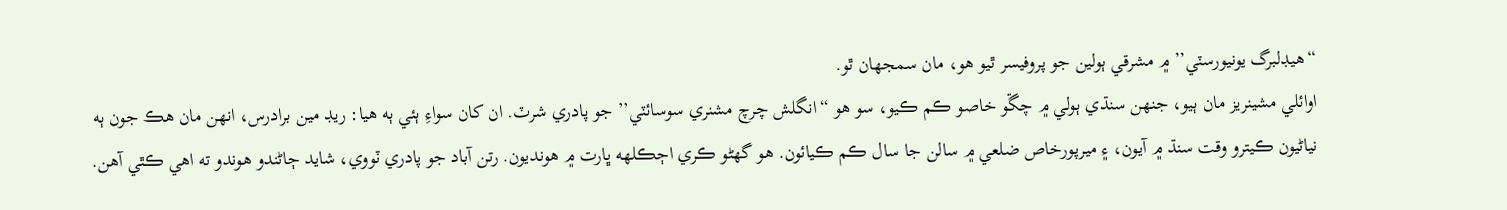“هيڊلبرگ يونيورسٽي’’ ۾ مشرقي ٻولين جو پروفيسر ٿيو هو، مان سمجهان ٿو.
اوائلي مشينريز مان ٻيو، جنهن سنڌي ٻولي ۾ چڱو خاصو ڪم ڪيو، سو هو “انگلش چرچ مشنري سوسائٽي’’ جو پادري شرٽ. ان کان سواءِ ٻئي ٻه هيا: ريڊ مين برادرس، انهن مان هڪ جون ٻه نياڻيون ڪيترو وقت سنڌ ۾ آيون، ۽ ميرپورخاص ضلعي ۾ سالن جا سال ڪم ڪيائون. هو گهڻو ڪري اڄڪلهه ڀارت ۾ هونديون. رتن آباد جو پادري ٽووي، شايد ڄاڻندو هوندو ته اهي ڪٿي آهن.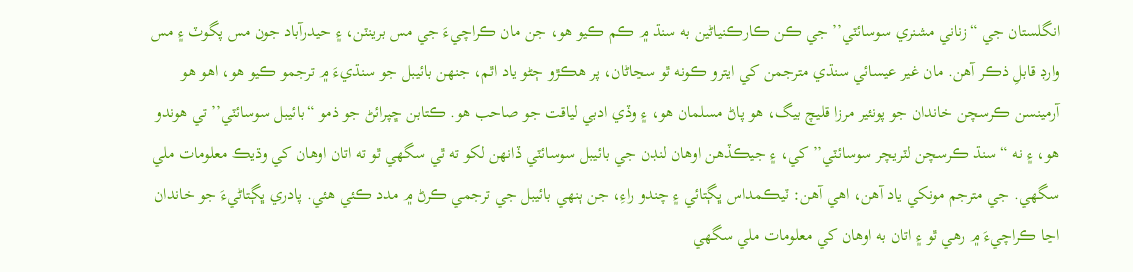انگلستان جي “زناني مشنري سوسائٽي’’ جي ڪن ڪارڪنياڻين به سنڌ ۾ ڪم ڪيو هو، جن مان ڪراچيءَ جي مس برينٽن، ۽ حيدرآباد جون مس پگوٽ ۽ مس وارڊ قابلِ ذڪر آهن. مان غير عيسائي سنڌي مترجمن کي ايترو ڪونه ٿو سڃاڻان، پر هڪڙو ڄڻو ياد اٿم، جنهن بائيبل جو سنڌيءَ ۾ ترجمو ڪيو هو، اهو هو آرمينسن ڪرسچن خاندان جو پونئير مرزا قليچ بيگ، هو پاڻ مسلمان هو، ۽ وڏي ادبي لياقت جو صاحب هو. ڪتابن ڇپرائڻ جو ذمو “بائيبل سوسائٽي’’ تي هوندو هو، ۽ نه “ سنڌ ڪرسچن لٽريچر سوسائٽي’’ کي، ۽ جيڪڏهن اوهان لنڊن جي بائيبل سوسائٽي ڏانهن لکو ته ٿي سگهي ٿو ته اتان اوهان کي وڌيڪ معلومات ملي سگهي. جي مترجم مونکي ياد آهن، اهي آهن: ٽيڪمداس ڀڳتائي ۽ چندو راءِ، جن ٻنهي بائيبل جي ترجمي ڪرڻ ۾ مدد ڪئي هئي. پادري ڀڳتاڻيءَ جو خاندان اڃا ڪراچيءَ ۾ رهي ٿو ۽ اتان به اوهان کي معلومات ملي سگهي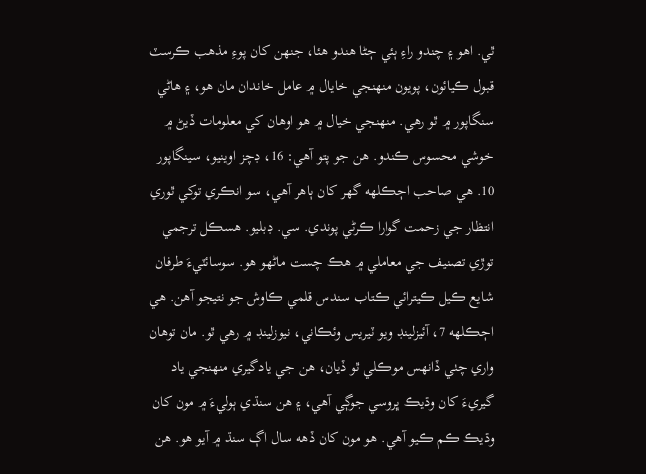ٿي. اهو ۽ چندو راءِ ٻئي ڄڻا هندو هئا، جنهن کان پوءِ مذهب ڪرسٽ قبول ڪيائون، پويون منهنجي خايال ۾ عامل خاندان مان هو، ۽ هاڻي سنگاپور ۾ ٿو رهي. منهنجي خيال ۾ هو اوهان کي معلومات ڏيڻ ۾ خوشي محسوس ڪندو. هن جو پتو آهي: 16، ڊچز اوينيو، سينگاپور 10. هي صاحب اڄڪلهه گهر کان ٻاهر آهي، سو انڪري توکي ٿوري انتظار جي زحمت گوارا ڪرڻي پوندي. سي. ڊبليو. هسڪل ترجمي توڙي تصنيف جي معاملي ۾ هڪ چست ماڻهو هو. سوسائٽيءَ طرفان شايع ڪيل ڪيترائي ڪتاب سندس قلمي ڪاوش جو نتيجو آهن. هي اڄڪلهه 7، آئيزلينڊ ويو ٽيريس وئڪاني، نيوزلينڊ ۾ رهي ٿو. مان توهان واري چٺي ڏانهس موڪلي ٿو ڏيان، هن جي يادگيري منهنجي ياد گيريءَ کان وڌيڪ ڀروسي جوڳي آهي، ۽ هن سنڌي ٻوليءَ ۾ مون کان وڌيڪ ڪم ڪيو آهي. هو مون کان ڏهه سال اڳ سنڌ ۾ آيو هو. هن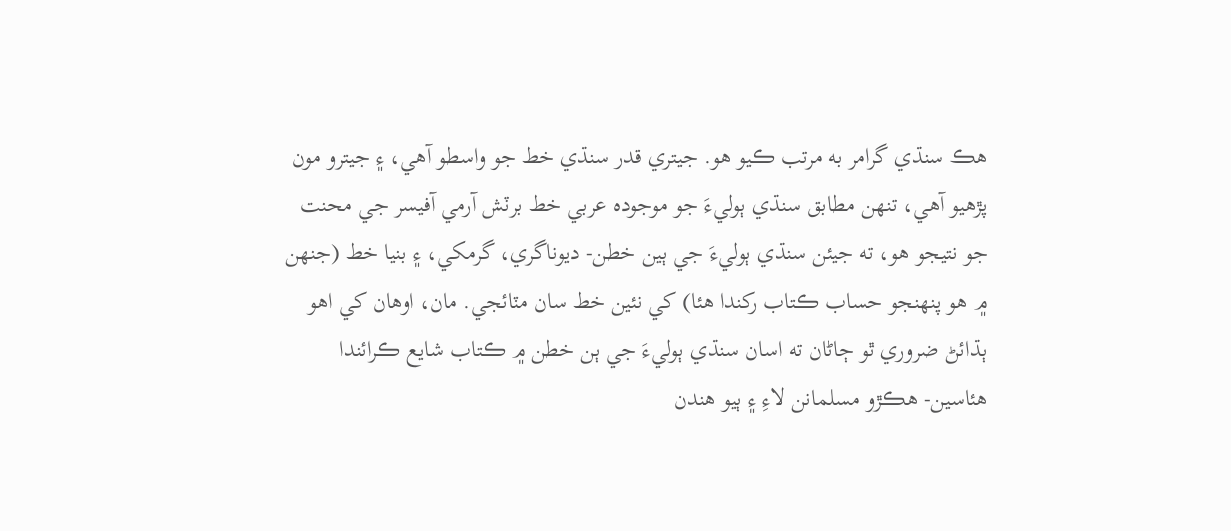هڪ سنڌي گرامر به مرتب ڪيو هو. جيتري قدر سنڌي خط جو واسطو آهي، ۽ جيترو مون پڙهيو آهي، تنهن مطابق سنڌي ٻوليءَ جو موجوده عربي خط برٽش آرمي آفيسر جي محنت جو نتيجو هو، ته جيئن سنڌي ٻوليءَ جي ٻين خطن- ديوناگري، گرمکي، ۽ بنيا خط (جنهن ۾ هو پنهنجو حساب ڪتاب رکندا هئا) کي نئين خط سان مٽائجي. مان، اوهان کي اهو ٻڌائڻ ضروري ٿو ڄاڻان ته اسان سنڌي ٻوليءَ جي ٻن خطن ۾ ڪتاب شايع ڪرائندا هئاسين- هڪڙو مسلمانن لاءِ ۽ ٻيو هندن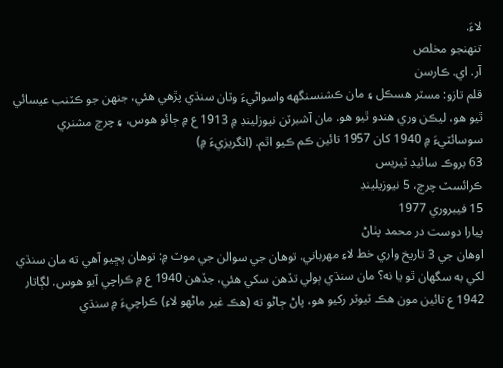لاءَ.
تنهنجو مخلص
آر. اي. ڪارسن
قلم تازو: مسٽر هسڪل ۽ مان ڪشنسنگهه واسواڻيءَ وٽان سنڌي پڙهي هئي، جنهن جو ڪٽنب عيسائي ٿيو هو، ليڪن وري هندو ٿيو هو. مان آشبرٽن نيوزلينڊ ۾ 1913 ع ۾ ڄائو هوس، ۽ چرچ مشنري سوسائٽيءَ ۾ 1940 کان 1957 تائين ڪم ڪيو اٿم. (انگريزيءَ ۾)
63 بروڪ سائيڊ ٽيريس
ڪرائسٽ چرچ، 5 نيوزيلينڊ
15 فيبروري 1977
پيارا دوست در محمد پٺاڻ
اوهان جي 3 تاريخ واري خط لاءِ مهرباني. توهان جي سوالن جي موٽ ۾: توهان پڇيو آهي ته مان سنڌي لکي به سگهان ٿو يا نه؟ مان سنڌي ٻولي تڏهن سکي هئي، جڏهن 1940 ع ۾ ڪراچي آيو هوس. لڳاتار 1942 ع تائين مون هڪ ٽيوٽر رکيو هو، پاڻ ڄاڻو ته (هڪ غير ماڻهو لاءِ) ڪراچيءَ ۾ سنڌي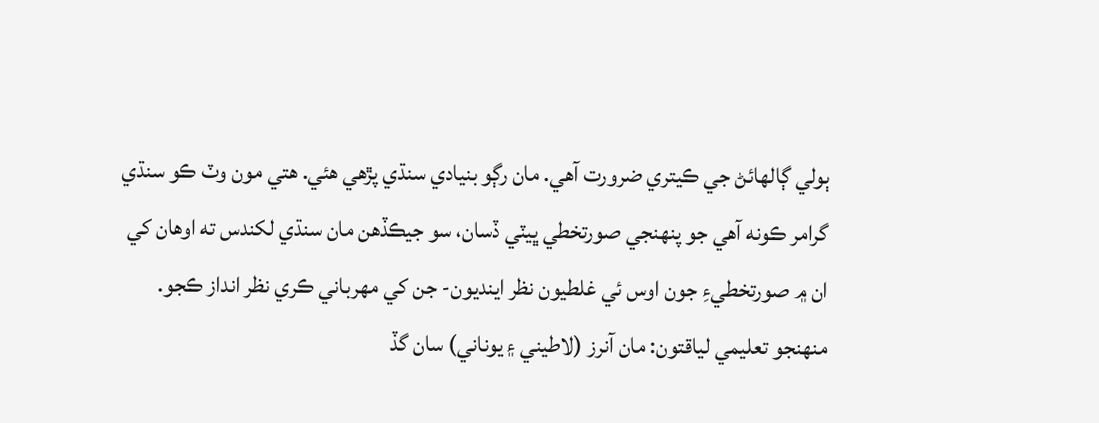ٻولي ڳالهائڻ جي ڪيتري ضرورت آهي. مان رڳو بنيادي سنڌي پڙهي هئي. هتي مون وٽ ڪو سنڌي گرامر ڪونه آهي جو پنهنجي صورتخطي ڀيٽي ڏسان، سو جيڪڏهن مان سنڌي لکندس ته اوهان کي ان ۾ صورتخطيءِ جون اوس ئي غلطيون نظر اينديون- جن کي مهرباني ڪري نظر انداز ڪجو.
منهنجو تعليمي لياقتون: مان آنرز (لاطيني ۽ يوناني) سان گڏ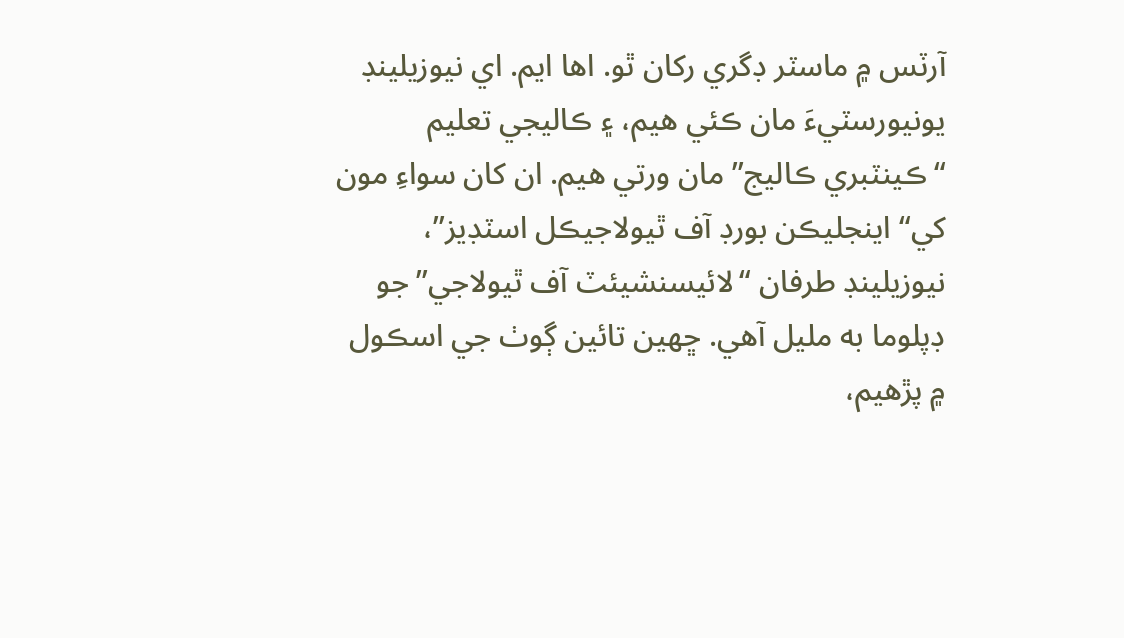آرٽس ۾ ماسٽر ڊگري رکان ٿو. اها ايم. اي نيوزيلينڊ يونيورسٽيءَ مان ڪئي هيم، ۽ ڪاليجي تعليم “ڪينٽبري ڪاليج’’ مان ورتي هيم. ان کان سواءِ مون کي“ اينجليڪن بورڊ آف ٿيولاجيڪل اسٽڊيز’’، نيوزيلينڊ طرفان “لائيسنشيئٽ آف ٿيولاجي’’ جو ڊپلوما به مليل آهي. ڇهين تائين ڳوٺ جي اسڪول ۾ پڙهيم،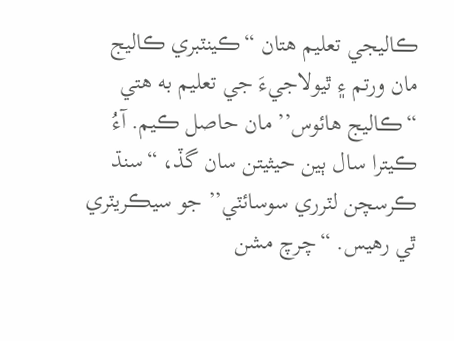ڪاليجي تعليم هتان “ڪينٽبري ڪاليج مان ورتم ۽ ٿيولاجيءَ جي تعليم به هتي “ڪاليج هائوس’’ مان حاصل ڪيم. آءُ ڪيترا سال ٻين حيثيتن سان گڏ، “سنڌ ڪرسچن لٽرري سوسائٽي’’ جو سيڪريٽري ٿي رهيس. “چرچ مشن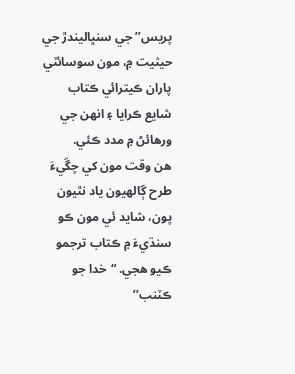پريس’’ جي سنڀاليندڙ جي حيثيت ۾، مون سوسائٽي پاران ڪيترائي ڪتاب شايع ڪرايا ۽ انهن جي ورهائڻ ۾ مدد ڪئي.
هن وقت مون کي چڱيءَ طرح ڳالهيون ياد نٿيون پون، شايد ئي مون ڪو سنڌيءَ ۾ ڪتاب ترجمو ڪيو هجي. “خدا جو ڪٽنب’’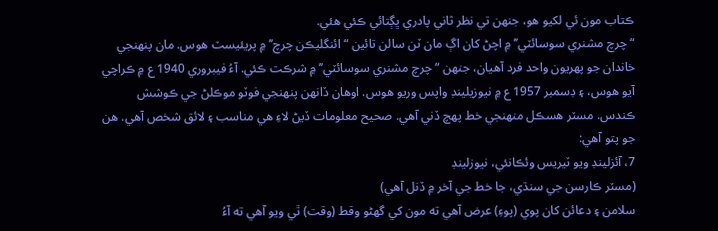ڪتاب مون ئي لکيو هو، جنهن تي نظر ثاني پادري ڀڳتائي ڪئي هئي.
“چرچ مشنري سوسائٽي’’ ۾ اچڻ کان اڳ مان ٽن سالن تائين “ائنگليڪن چرچ’’ ۾ پريئيسٽ هوس. مان پنهنجي خاندان جو پهريون واحد فرد آهيان، جنهن “ چرچ مشنري سوسائٽي’’ ۾ شرڪت ڪئي. آءُ فيبروري 1940 ع ۾ ڪراچي آيو هوس، ۽ ڊسمبر 1957 ع ۾ نيوزيلينڊ واپس وريو هوس. اوهان ڏانهن پنهنجي فوٽو موڪلڻ جي ڪوشش ڪندس. مسٽر هسڪل منهنجي خط پهچ ڏني آهي. صحيح معلومات ڏيڻ لاءِ هي مناسب ۽ لائق شخص آهي. هن جو پتو آهي:
7، آئزلينڊ ويو ٽيريس وئڪانئي، نيوزلينڊ
(مسٽر ڪارسن جي سنڌي، جا خط جي آخر ۾ ڏنل آهي)
سلامن ۽ دعائن کان پوي (پوءِ) عرض آهي ته مون کي گهڻو وقط (وقت) ٿي ويو آهي ته آءُ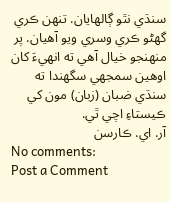سنڌي نٿو ڳالهايان. تنهن ڪري گهڻو ڪري وسري ويو آهيان. پر منهنجو خيال آهي ته انهيءَ کان اوهين سمجهي سگهندا ته سنڌي ضبان (زبان) مون کي ڪيستاءِ اچي ٿي.
آر. اي. ڪارسن
No comments:
Post a Comment